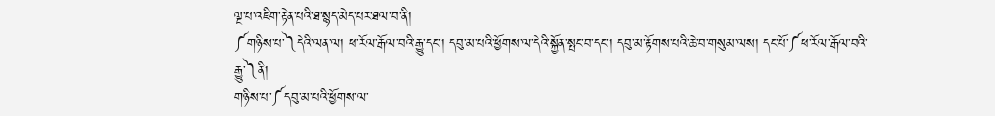ལྔ་པ་འཇིག་རྟེན་པའི་ཐ་སྙད་མེད་པར་ཐལ་བ་ནི།
༼གཉིས་པ་༽དེའི་ལན་ལ། ཕ་རོལ་རྒོལ་བའི་རྒྱུ་དང་། དབུ་མ་པའི་ཕྱོགས་ལ་དེའི་སྐྱོན་སྤང་བ་དང་། དབུ་མ་རྟོགས་པའི་ཆེ་བ་གསུམ་ལས། དང་པོ་༼ཕ་རོལ་རྒོལ་བའི་རྒྱུ་༽ནི།
གཉིས་པ་༼དབུ་མ་པའི་ཕྱོགས་ལ་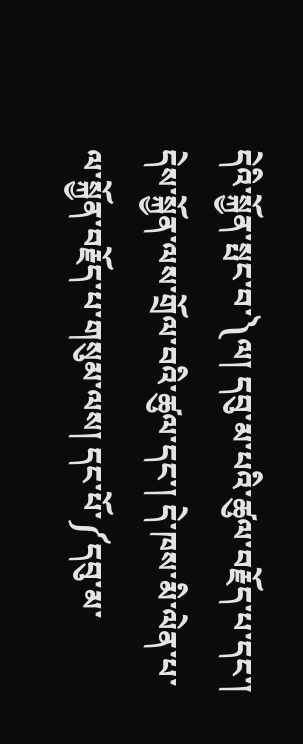དེའི་སྐྱོན་སྤང་བ་༽ལ། དབུ་མ་པའི་ཚུལ་བརྗོད་པ་དང་། དེས་སྐྱོན་ལས་གྲོལ་བའི་ཚུལ་དང་། དེ་ཁས་མི་ལེན་པ་ལ་སྐྱོན་བརྗོད་པ་གསུམ་ལས། དང་པོ་༼དབུ་མ་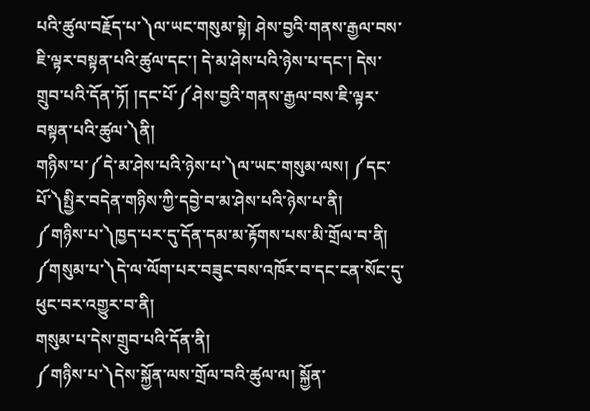པའི་ཚུལ་བརྗོད་པ་༽ལ་ཡང་གསུམ་སྟེ། ཤེས་བྱའི་གནས་རྒྱལ་བས་ཇི་ལྟར་བསྟན་པའི་ཚུལ་དང་། དེ་མ་ཤེས་པའི་ཉེས་པ་དང་། དེས་གྲུབ་པའི་དོན་ཏོ། །དང་པོ་༼ཤེས་བྱའི་གནས་རྒྱལ་བས་ཇི་ལྟར་བསྟན་པའི་ཚུལ་༽ནི།
གཉིས་པ་༼དེ་མ་ཤེས་པའི་ཉེས་པ་༽ལ་ཡང་གསུམ་ལས། ༼དང་པོ་༽སྤྱིར་བདེན་གཉིས་ཀྱི་དབྱེ་བ་མ་ཤེས་པའི་ཉེས་པ་ནི།
༼གཉིས་པ་༽ཁྱད་པར་དུ་དོན་དམ་མ་རྟོགས་པས་མི་གྲོལ་བ་ནི།
༼གསུམ་པ་༽དེ་ལ་ལོག་པར་བཟུང་བས་འཁོར་བ་དང་ངན་སོང་དུ་ཕུང་བར་འགྱུར་བ་ནི།
གསུམ་པ་དེས་གྲུབ་པའི་དོན་ནི།
༼གཉིས་པ་༽དེས་སྐྱོན་ལས་གྲོལ་བའི་ཚུལ་ལ། སྐྱོན་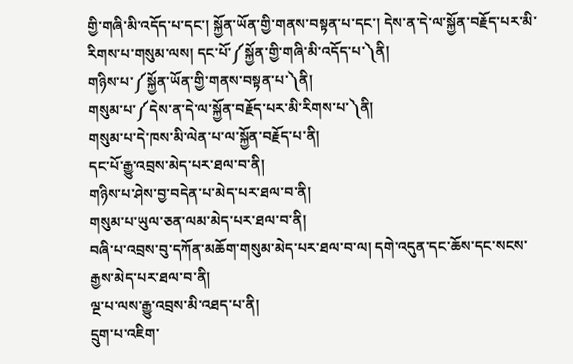གྱི་གཞི་མི་འདོད་པ་དང་། སྐྱོན་ཡོན་གྱི་གནས་བསྟན་པ་དང་། དེས་ན་དེ་ལ་སྐྱོན་བརྗོད་པར་མི་རིགས་པ་གསུམ་ལས། དང་པོ་༼སྐྱོན་གྱི་གཞི་མི་འདོད་པ་༽ནི།
གཉིས་པ་༼སྐྱོན་ཡོན་གྱི་གནས་བསྟན་པ་༽ནི།
གསུམ་པ་༼དེས་ན་དེ་ལ་སྐྱོན་བརྗོད་པར་མི་རིགས་པ་༽ནི།
གསུམ་པ་དེ་ཁས་མི་ལེན་པ་ལ་སྐྱོན་བརྗོད་པ་ནི།
དང་པོ་རྒྱུ་འབྲས་མེད་པར་ཐལ་བ་ནི།
གཉིས་པ་ཤེས་བྱ་བདེན་པ་མེད་པར་ཐལ་བ་ནི།
གསུམ་པ་ཡུལ་ཅན་ལམ་མེད་པར་ཐལ་བ་ནི།
བཞི་པ་འབྲས་བུ་དཀོན་མཆོག་གསུམ་མེད་པར་ཐལ་བ་ལ། དགེ་འདུན་དང་ཆོས་དང་སངས་རྒྱས་མེད་པར་ཐལ་བ་ནི།
ལྔ་པ་ལས་རྒྱུ་འབྲས་མི་འཐད་པ་ནི།
དྲུག་པ་འཇིག་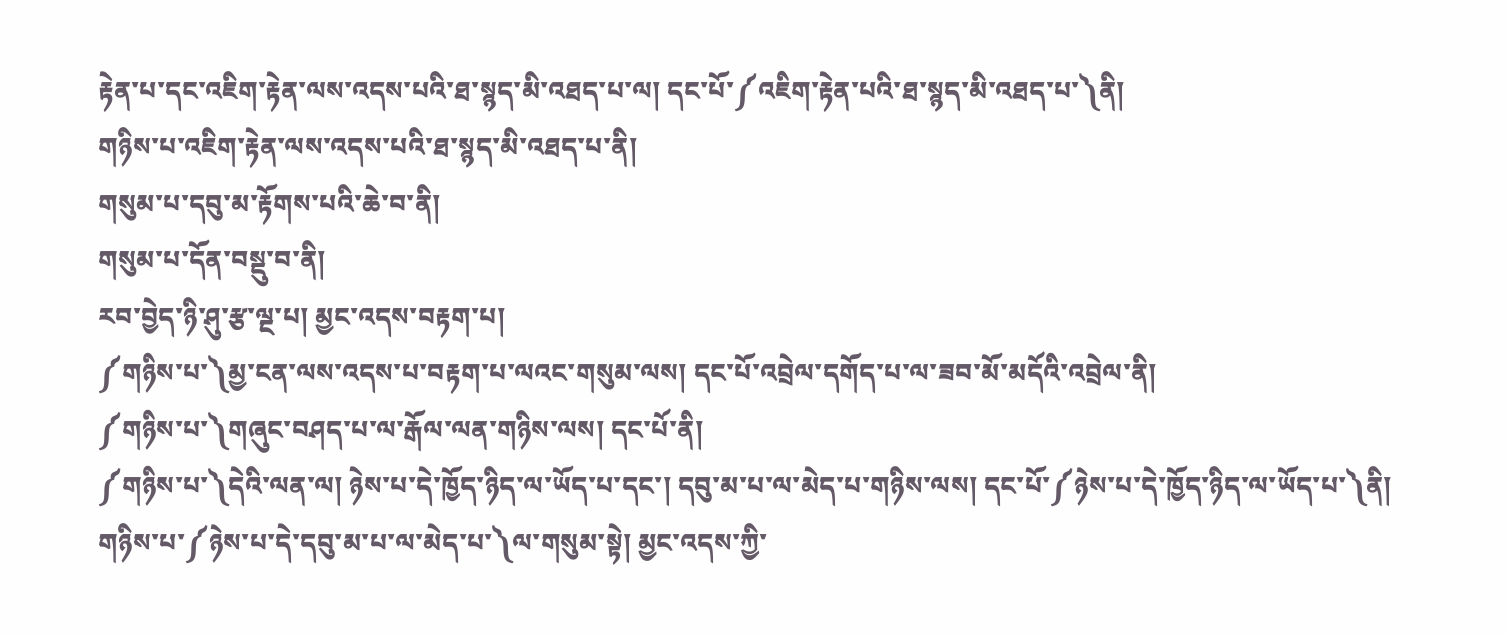རྟེན་པ་དང་འཇིག་རྟེན་ལས་འདས་པའི་ཐ་སྙད་མི་འཐད་པ་ལ། དང་པོ་༼འཇིག་རྟེན་པའི་ཐ་སྙད་མི་འཐད་པ་༽ནི།
གཉིས་པ་འཇིག་རྟེན་ལས་འདས་པའི་ཐ་སྙད་མི་འཐད་པ་ནི།
གསུམ་པ་དབུ་མ་རྟོགས་པའི་ཆེ་བ་ནི།
གསུམ་པ་དོན་བསྡུ་བ་ནི།
རབ་བྱེད་ཉི་ཤུ་རྩ་ལྔ་པ། མྱང་འདས་བརྟག་པ།
༼གཉིས་པ་༽མྱ་ངན་ལས་འདས་པ་བརྟག་པ་ལའང་གསུམ་ལས། དང་པོ་འབྲེལ་དགོད་པ་ལ་ཟབ་མོ་མདོའི་འབྲེལ་ནི།
༼གཉིས་པ་༽གཞུང་བཤད་པ་ལ་རྒོལ་ལན་གཉིས་ལས། དང་པོ་ནི།
༼གཉིས་པ་༽དེའི་ལན་ལ། ཉེས་པ་དེ་ཁྱོད་ཉིད་ལ་ཡོད་པ་དང་། དབུ་མ་པ་ལ་མེད་པ་གཉིས་ལས། དང་པོ་༼ཉེས་པ་དེ་ཁྱོད་ཉིད་ལ་ཡོད་པ་༽ནི།
གཉིས་པ་༼ཉེས་པ་དེ་དབུ་མ་པ་ལ་མེད་པ་༽ལ་གསུམ་སྟེ། མྱང་འདས་ཀྱི་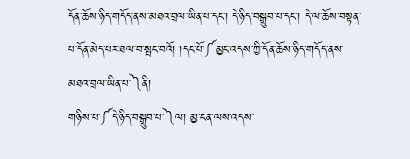དོན་ཆོས་ཉིད་གདོད་ནས་མཐའ་བྲལ་ཡིན་པ་དང་། དེ་ཉིད་བསྒྲུབ་པ་དང་། དེ་ལ་ཆོས་བསྟན་པ་དོན་མེད་པར་ཐལ་བ་སྤང་བའོ། །དང་པོ་༼མྱང་འདས་ཀྱི་དོན་ཆོས་ཉིད་གདོད་ནས་མཐའ་བྲལ་ཡིན་པ་༽ནི།
གཉིས་པ་༼དེ་ཉིད་བསྒྲུབ་པ་༽ལ། མྱ་ངན་ལས་འདས་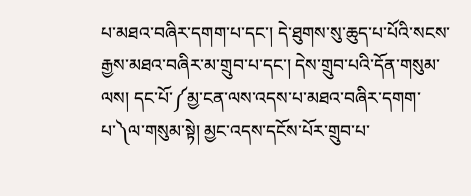པ་མཐའ་བཞིར་དགག་པ་དང་། དེ་ཐུགས་སུ་ཆུད་པ་པོའི་སངས་རྒྱས་མཐའ་བཞིར་མ་གྲུབ་པ་དང་། དེས་གྲུབ་པའི་དོན་གསུམ་ལས། དང་པོ་༼མྱ་ངན་ལས་འདས་པ་མཐའ་བཞིར་དགག་པ་༽ལ་གསུམ་སྟེ། མྱང་འདས་དངོས་པོར་གྲུབ་པ་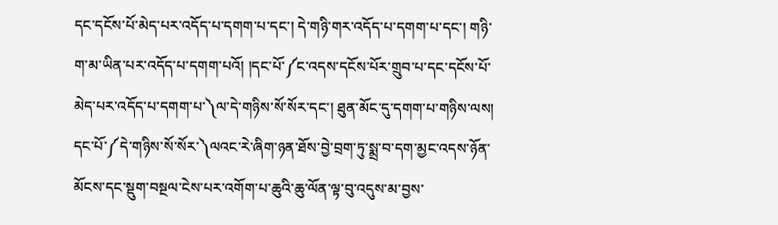དང་དངོས་པོ་མེད་པར་འདོད་པ་དགག་པ་དང་། དེ་གཉི་གར་འདོད་པ་དགག་པ་དང་། གཉི་ག་མ་ཡིན་པར་འདོད་པ་དགག་པའོ། །དང་པོ་༼ང་འདས་དངོས་པོར་གྲུབ་པ་དང་དངོས་པོ་མེད་པར་འདོད་པ་དགག་པ་༽ལ་དེ་གཉིས་སོ་སོར་དང་། ཐུན་མོང་དུ་དགག་པ་གཉིས་ལས། དང་པོ་༼དེ་གཉིས་སོ་སོར་༽ལའང་རེ་ཞིག་ཉན་ཐོས་བྱེ་བྲག་ཏུ་སྨྲ་བ་དག་མྱང་འདས་ཉོན་མོངས་དང་སྡུག་བསྔལ་ངེས་པར་འགོག་པ་ཆུའི་ཆུ་ལོན་ལྟ་བུ་འདུས་མ་བྱས་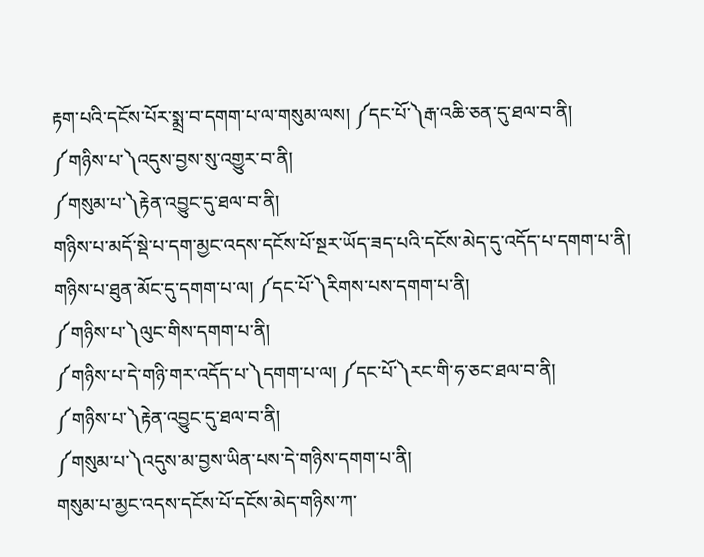རྟག་པའི་དངོས་པོར་སྨྲ་བ་དགག་པ་ལ་གསུམ་ལས། ༼དང་པོ་༽རྒ་འཆི་ཅན་དུ་ཐལ་བ་ནི།
༼གཉིས་པ་༽འདུས་བྱས་སུ་འགྱུར་བ་ནི།
༼གསུམ་པ་༽རྟེན་འབྱུང་དུ་ཐལ་བ་ནི།
གཉིས་པ་མདོ་སྡེ་པ་དག་མྱང་འདས་དངོས་པོ་སྔར་ཡོད་ཟད་པའི་དངོས་མེད་དུ་འདོད་པ་དགག་པ་ནི།
གཉིས་པ་ཐུན་མོང་དུ་དགག་པ་ལ། ༼དང་པོ་༽རིགས་པས་དགག་པ་ནི།
༼གཉིས་པ་༽ལུང་གིས་དགག་པ་ནི།
༼གཉིས་པ་དེ་གཉི་གར་འདོད་པ་༽དགག་པ་ལ། ༼དང་པོ་༽རང་གི་ཧ་ཅང་ཐལ་བ་ནི།
༼གཉིས་པ་༽རྟེན་འབྱུང་དུ་ཐལ་བ་ནི།
༼གསུམ་པ་༽འདུས་མ་བྱས་ཡིན་པས་དེ་གཉིས་དགག་པ་ནི།
གསུམ་པ་མྱང་འདས་དངོས་པོ་དངོས་མེད་གཉིས་ཀ་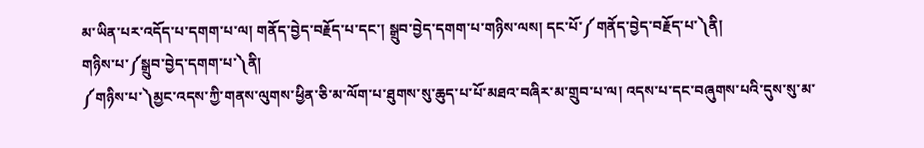མ་ཡིན་པར་འདོད་པ་དགག་པ་ལ། གནོད་བྱེད་བརྗོད་པ་དང་། སྒྲུབ་བྱེད་དགག་པ་གཉིས་ལས། དང་པོ་༼གནོད་བྱེད་བརྗོད་པ་༽ནི།
གཉིས་པ་༼སྒྲུབ་བྱེད་དགག་པ་༽ནི།
༼གཉིས་པ་༽མྱང་འདས་ཀྱི་གནས་ལུགས་ཕྱིན་ཅི་མ་ལོག་པ་ཐུགས་སུ་ཆུད་པ་པོ་མཐའ་བཞིར་མ་གྲུབ་པ་ལ། འདས་པ་དང་བཞུགས་པའི་དུས་སུ་མ་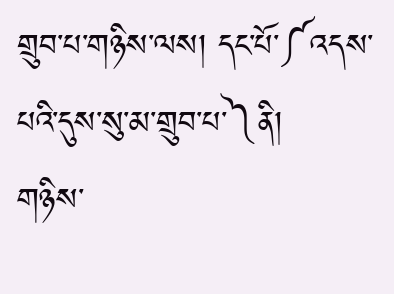གྲུབ་པ་གཉིས་ལས། དང་པོ་༼འདས་པའི་དུས་སུ་མ་གྲུབ་པ་༽ནི།
གཉིས་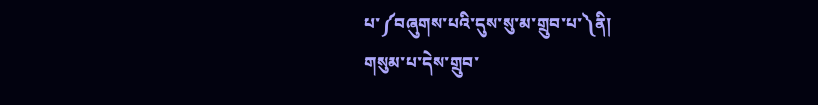པ་༼བཞུགས་པའི་དུས་སུ་མ་གྲུབ་པ་༽ནི།
གསུམ་པ་དེས་གྲུབ་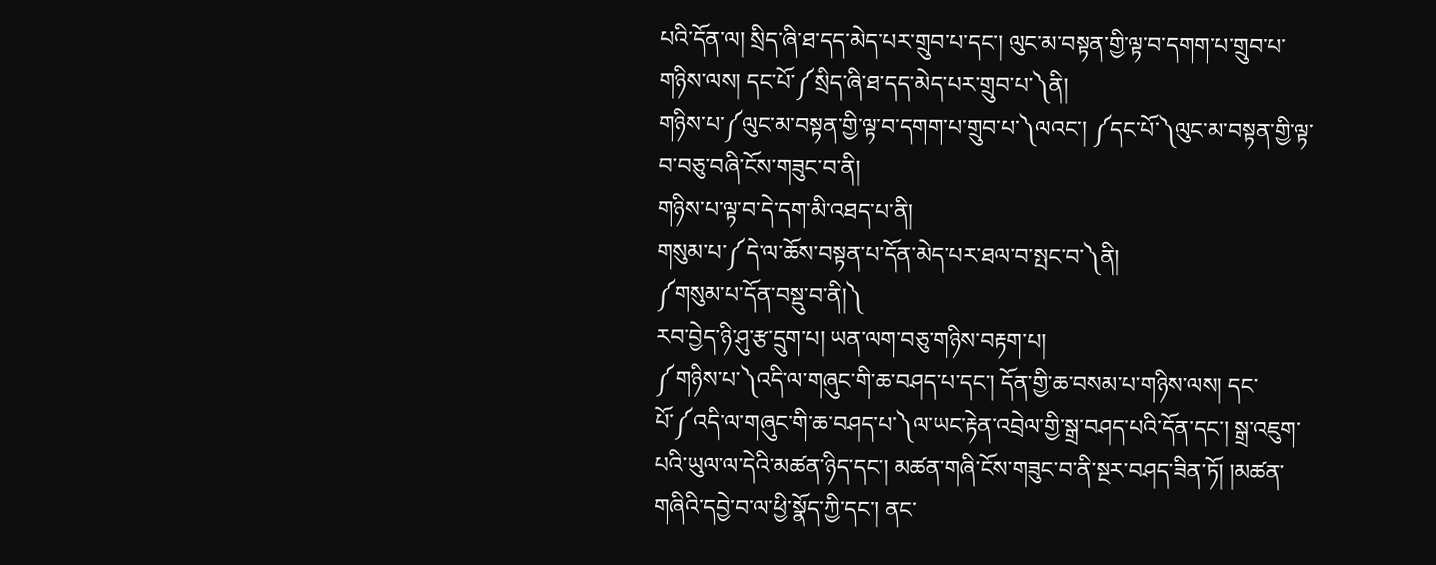པའི་དོན་ལ། སྲིད་ཞི་ཐ་དད་མེད་པར་གྲུབ་པ་དང་། ལུང་མ་བསྟན་གྱི་ལྟ་བ་དགག་པ་གྲུབ་པ་གཉིས་ལས། དང་པོ་༼སྲིད་ཞི་ཐ་དད་མེད་པར་གྲུབ་པ་༽ནི།
གཉིས་པ་༼ལུང་མ་བསྟན་གྱི་ལྟ་བ་དགག་པ་གྲུབ་པ་༽ལའང་། ༼དང་པོ་༽ལུང་མ་བསྟན་གྱི་ལྟ་བ་བཅུ་བཞི་ངོས་གཟུང་བ་ནི།
གཉིས་པ་ལྟ་བ་དེ་དག་མི་འཐད་པ་ནི།
གསུམ་པ་༼དེ་ལ་ཆོས་བསྟན་པ་དོན་མེད་པར་ཐལ་བ་སྤང་བ་༽ནི།
༼གསུམ་པ་དོན་བསྡུ་བ་ནི།༽
རབ་བྱེད་ཉི་ཤུ་རྩ་དྲུག་པ། ཡན་ལག་བཅུ་གཉིས་བརྟག་པ།
༼གཉིས་པ་༽འདི་ལ་གཞུང་གི་ཆ་བཤད་པ་དང་། དོན་གྱི་ཆ་བསམ་པ་གཉིས་ལས། དང་པོ་༼འདི་ལ་གཞུང་གི་ཆ་བཤད་པ་༽ལ་ཡང་རྟེན་འབྲེལ་གྱི་སྒྲ་བཤད་པའི་དོན་དང་། སྒྲ་འཇུག་པའི་ཡུལ་ལ་དེའི་མཚན་ཉིད་དང་། མཚན་གཞི་ངོས་གཟུང་བ་ནི་སྔར་བཤད་ཟིན་ཏོ། །མཚན་གཞིའི་དབྱེ་བ་ལ་ཕྱི་སྣོད་ཀྱི་དང་། ནང་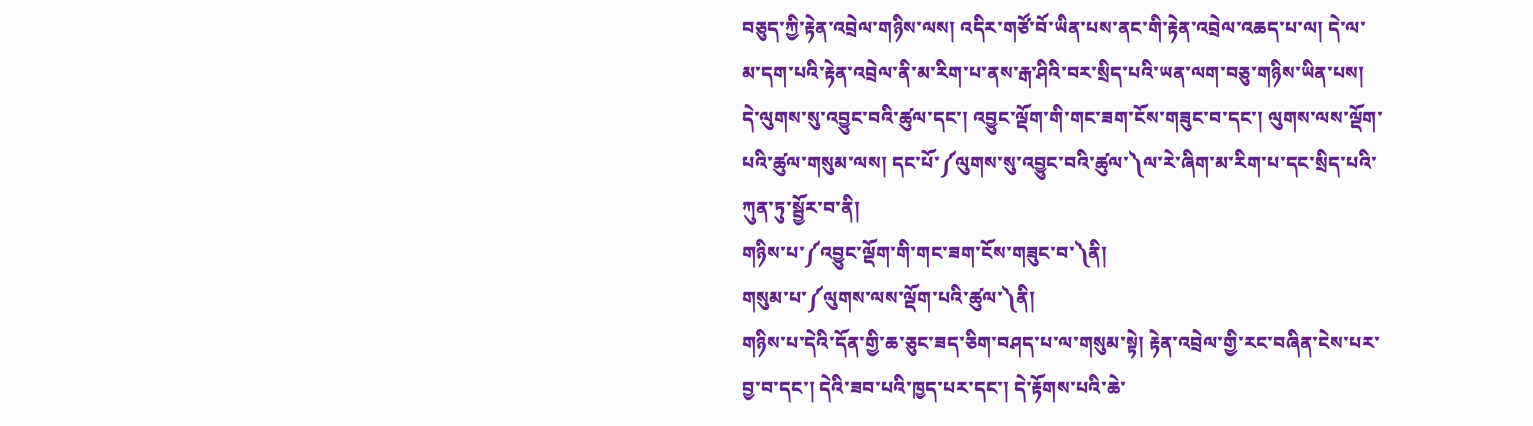བཅུད་ཀྱི་རྟེན་འབྲེལ་གཉིས་ལས། འདིར་གཙོ་བོ་ཡིན་པས་ནང་གི་རྟེན་འབྲེལ་འཆད་པ་ལ། དེ་ལ་མ་དག་པའི་རྟེན་འབྲེལ་ནི་མ་རིག་པ་ནས་རྒ་ཤིའི་བར་སྲིད་པའི་ཡན་ལག་བཅུ་གཉིས་ཡིན་པས། དེ་ལུགས་སུ་འབྱུང་བའི་ཚུལ་དང་། འབྱུང་ལྡོག་གི་གང་ཟག་ངོས་གཟུང་བ་དང་། ལུགས་ལས་ལྡོག་པའི་ཚུལ་གསུམ་ལས། དང་པོ་༼ལུགས་སུ་འབྱུང་བའི་ཚུལ་༽ལ་རེ་ཞིག་མ་རིག་པ་དང་སྲིད་པའི་ཀུན་ཏུ་སྦྱོར་བ་ནི།
གཉིས་པ་༼འབྱུང་ལྡོག་གི་གང་ཟག་ངོས་གཟུང་བ་༽ནི།
གསུམ་པ་༼ལུགས་ལས་ལྡོག་པའི་ཚུལ་༽ནི།
གཉིས་པ་དེའི་དོན་གྱི་ཆ་ཅུང་ཟད་ཅིག་བཤད་པ་ལ་གསུམ་སྟེ། རྟེན་འབྲེལ་གྱི་རང་བཞིན་ངེས་པར་བྱ་བ་དང་། དེའི་ཟབ་པའི་ཁྱད་པར་དང་། དེ་རྟོགས་པའི་ཆེ་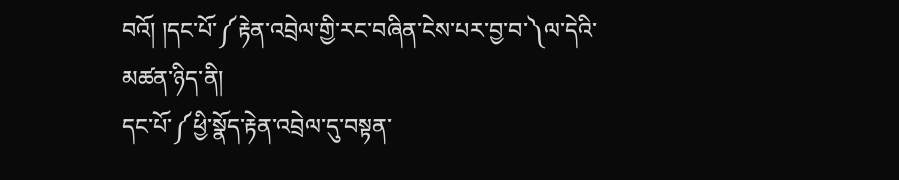བའོ། །དང་པོ་༼རྟེན་འབྲེལ་གྱི་རང་བཞིན་ངེས་པར་བྱ་བ་༽ལ་དེའི་མཚན་ཉིད་ནི།
དང་པོ་༼ཕྱི་སྣོད་རྟེན་འབྲེལ་དུ་བསྟན་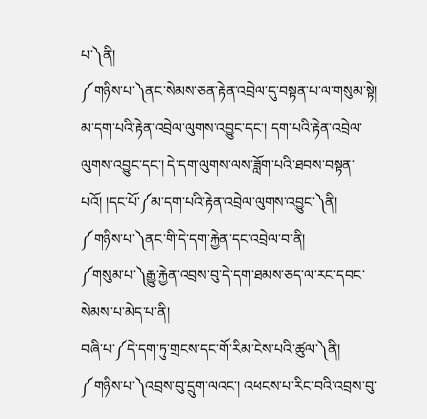པ་༽ནི།
༼གཉིས་པ་༽ནང་སེམས་ཅན་རྟེན་འབྲེལ་དུ་བསྟན་པ་ལ་གསུམ་སྟེ། མ་དག་པའི་རྟེན་འབྲེལ་ལུགས་འབྱུང་དང་། དག་པའི་རྟེན་འབྲེལ་ལུགས་འབྱུང་དང་། དེ་དག་ལུགས་ལས་ཟློག་པའི་ཐབས་བསྟན་པའོ། །དང་པོ་༼མ་དག་པའི་རྟེན་འབྲེལ་ལུགས་འབྱུང་༽ནི།
༼གཉིས་པ་༽ནང་གི་དེ་དག་རྐྱེན་དང་འབྲེལ་བ་ནི།
༼གསུམ་པ་༽རྒྱུ་རྐྱེན་འབྲས་བུ་དེ་དག་ཐམས་ཅད་ལ་རང་དབང་སེམས་པ་མེད་པ་ནི།
བཞི་པ་༼དེ་དག་ཏུ་གྲངས་དང་གོ་རིམ་ངེས་པའི་ཚུལ་༽ནི།
༼གཉིས་པ་༽འབྲས་བུ་དྲུག་ལའང་། འཕངས་པ་རིང་བའི་འབྲས་བུ་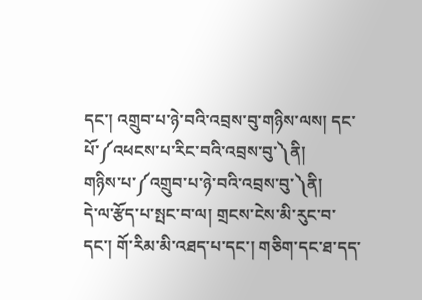དང་། འགྲུབ་པ་ཉེ་བའི་འབྲས་བུ་གཉིས་ལས། དང་པོ་༼འཕངས་པ་རིང་བའི་འབྲས་བུ་༽ནི།
གཉིས་པ་༼འགྲུབ་པ་ཉེ་བའི་འབྲས་བུ་༽ནི།
དེ་ལ་རྩོད་པ་སྤང་བ་ལ། གྲངས་ངེས་མི་རུང་བ་དང་། གོ་རིམ་མི་འཐད་པ་དང་། གཅིག་དང་ཐ་དད་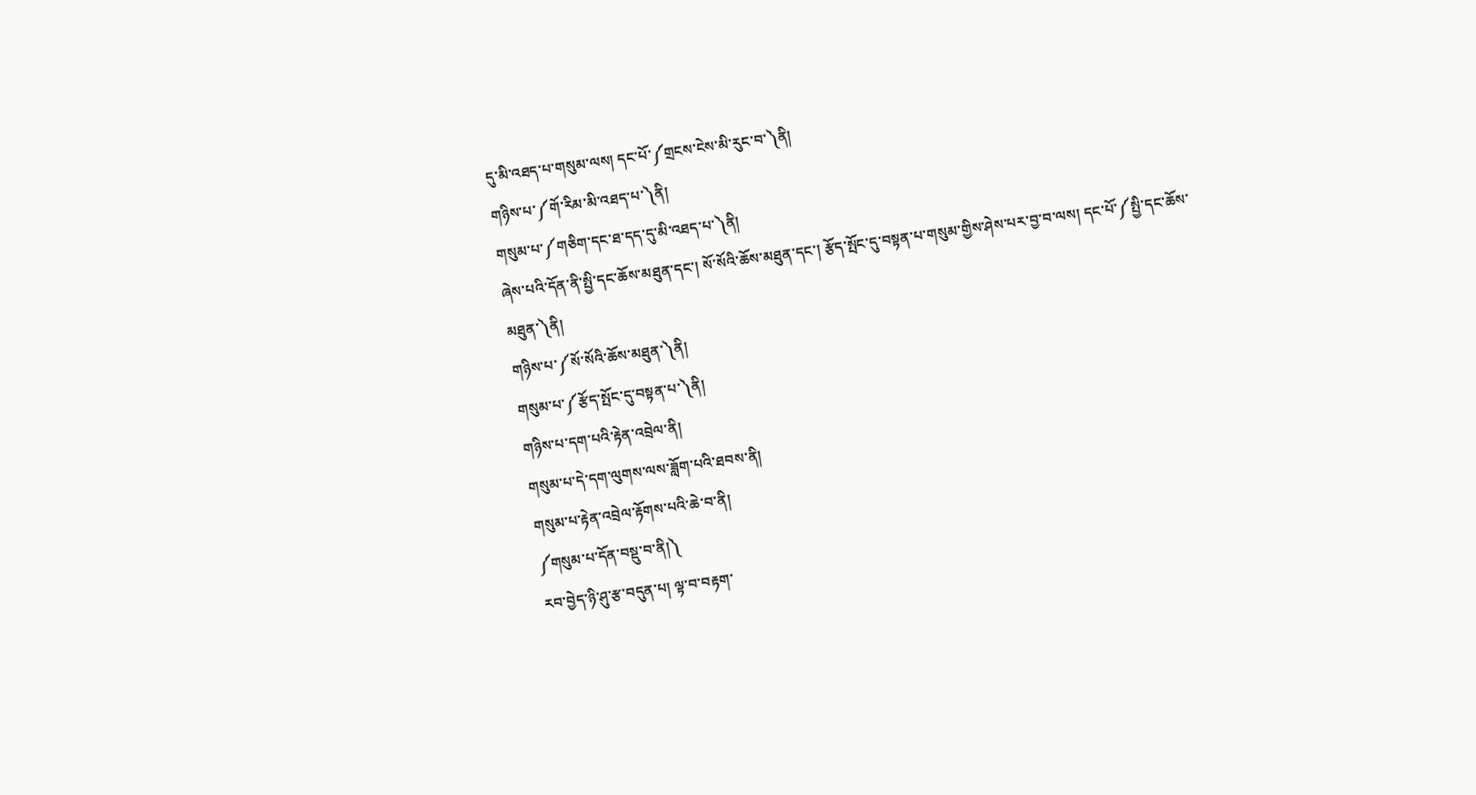དུ་མི་འཐད་པ་གསུམ་ལས། དང་པོ་༼གྲངས་ངེས་མི་རུང་བ་༽ནི།
གཉིས་པ་༼གོ་རིམ་མི་འཐད་པ་༽ནི།
གསུམ་པ་༼གཅིག་དང་ཐ་དད་དུ་མི་འཐད་པ་༽ནི།
ཞེས་པའི་དོན་ནི་སྤྱི་དང་ཆོས་མཐུན་དང་། སོ་སོའི་ཆོས་མཐུན་དང་། རྩོད་སྤོང་དུ་བསྟན་པ་གསུམ་གྱིས་ཤེས་པར་བྱ་བ་ལས། དང་པོ་༼སྤྱི་དང་ཆོས་མཐུན་༽ནི།
གཉིས་པ་༼སོ་སོའི་ཆོས་མཐུན་༽ནི།
གསུམ་པ་༼རྩོད་སྤོང་དུ་བསྟན་པ་༽ནི།
གཉིས་པ་དག་པའི་རྟེན་འབྲེལ་ནི།
གསུམ་པ་དེ་དག་ལུགས་ལས་ཟློག་པའི་ཐབས་ནི།
གསུམ་པ་རྟེན་འབྲེལ་རྟོགས་པའི་ཆེ་བ་ནི།
༼གསུམ་པ་དོན་བསྡུ་བ་ནི།༽
རབ་བྱེད་ཉི་ཤུ་རྩ་བདུན་པ། ལྟ་བ་བརྟག་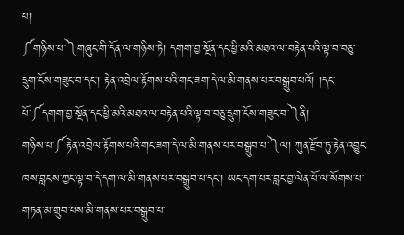པ།
༼གཉིས་པ་༽གཞུང་གི་དོན་ལ་གཉིས་ཏེ། དགག་བྱ་སྔོན་དང་ཕྱི་མའི་མཐའ་ལ་བརྟེན་པའི་ལྟ་བ་བཅུ་དྲུག་ངོས་གཟུང་བ་དང་། རྟེན་འབྲེལ་རྟོགས་པའི་གང་ཟག་དེ་ལ་མི་གནས་པར་བསྒྲུབ་པའོ། །དང་པོ་༼དགག་བྱ་སྔོན་དང་ཕྱི་མའི་མཐའ་ལ་བརྟེན་པའི་ལྟ་བ་བཅུ་དྲུག་ངོས་གཟུང་བ་༽ནི།
གཉིས་པ་༼རྟེན་འབྲེལ་རྟོགས་པའི་གང་ཟག་དེ་ལ་མི་གནས་པར་བསྒྲུབ་པ་༽ལ། ཀུན་རྫོབ་ཏུ་རྟེན་འབྱུང་ཁས་བླངས་ཀྱང་ལྟ་བ་དེ་དག་ལ་མི་གནས་པར་བསྒྲུབ་པ་དང་། ཡང་དག་པར་བླང་བྱ་ལེན་པོ་ལ་སོགས་པ་གཏན་མ་གྲུབ་པས་མི་གནས་པར་བསྒྲུབ་པ་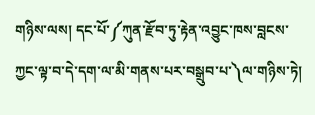གཉིས་ལས། དང་པོ་༼ཀུན་རྫོབ་ཏུ་རྟེན་འབྱུང་ཁས་བླངས་ཀྱང་ལྟ་བ་དེ་དག་ལ་མི་གནས་པར་བསྒྲུབ་པ་༽ལ་གཉིས་ཏེ།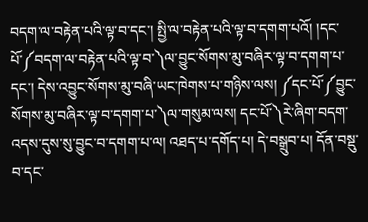བདག་ལ་བརྟེན་པའི་ལྟ་བ་དང་། སྤྱི་ལ་བརྟེན་པའི་ལྟ་བ་དགག་པའོ། །དང་པོ་༼བདག་ལ་བརྟེན་པའི་ལྟ་བ་༽ལ་བྱུང་སོགས་མུ་བཞིར་ལྟ་བ་དགག་པ་དང་། དེས་འབྱུང་སོགས་མུ་བཞི་ཡང་ཁེགས་པ་གཉིས་ལས། ༼དང་པོ་༼བྱུང་སོགས་མུ་བཞིར་ལྟ་བ་དགག་པ་༽ལ་གསུམ་ལས། དང་པོ་༽རེ་ཞིག་བདག་འདས་དུས་སུ་བྱུང་བ་དགག་པ་ལ། འཐད་པ་དགོད་པ། དེ་བསྒྲུབ་པ། དོན་བསྡུ་བ་དང་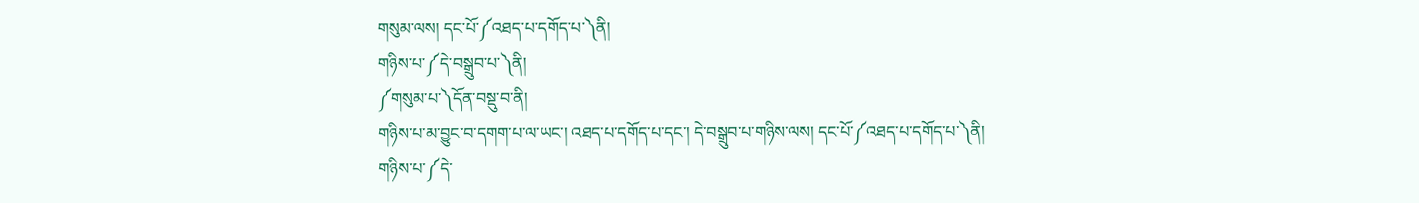གསུམ་ལས། དང་པོ་༼འཐད་པ་དགོད་པ་༽ནི།
གཉིས་པ་༼དེ་བསྒྲུབ་པ་༽ནི།
༼གསུམ་པ་༽དོན་བསྡུ་བ་ནི།
གཉིས་པ་མ་བྱུང་བ་དགག་པ་ལ་ཡང་། འཐད་པ་དགོད་པ་དང་། དེ་བསྒྲུབ་པ་གཉིས་ལས། དང་པོ་༼འཐད་པ་དགོད་པ་༽ནི།
གཉིས་པ་༼དེ་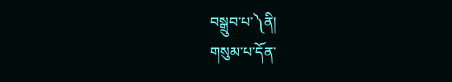བསྒྲུབ་པ་༽ནི།
གསུམ་པ་དོན་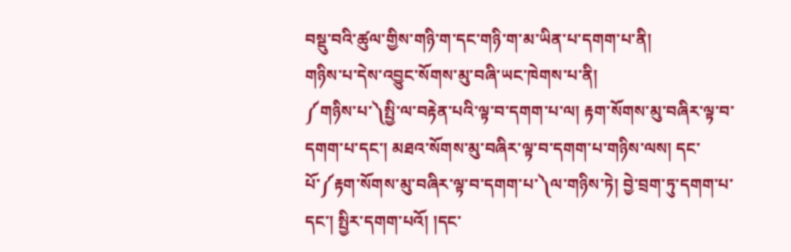བསྡུ་བའི་ཚུལ་གྱིས་གཉི་ག་དང་གཉི་ག་མ་ཡིན་པ་དགག་པ་ནི།
གཉིས་པ་དེས་འབྱུང་སོགས་མུ་བཞི་ཡང་ཁེགས་པ་ནི།
༼གཉིས་པ་༽སྤྱི་ལ་བརྟེན་པའི་ལྟ་བ་དགག་པ་ལ། རྟག་སོགས་མུ་བཞིར་ལྟ་བ་དགག་པ་དང་། མཐའ་སོགས་མུ་བཞིར་ལྟ་བ་དགག་པ་གཉིས་ལས། དང་པོ་༼རྟག་སོགས་མུ་བཞིར་ལྟ་བ་དགག་པ་༽ལ་གཉིས་ཏེ། བྱེ་བྲག་ཏུ་དགག་པ་དང་། སྤྱིར་དགག་པའོ། །དང་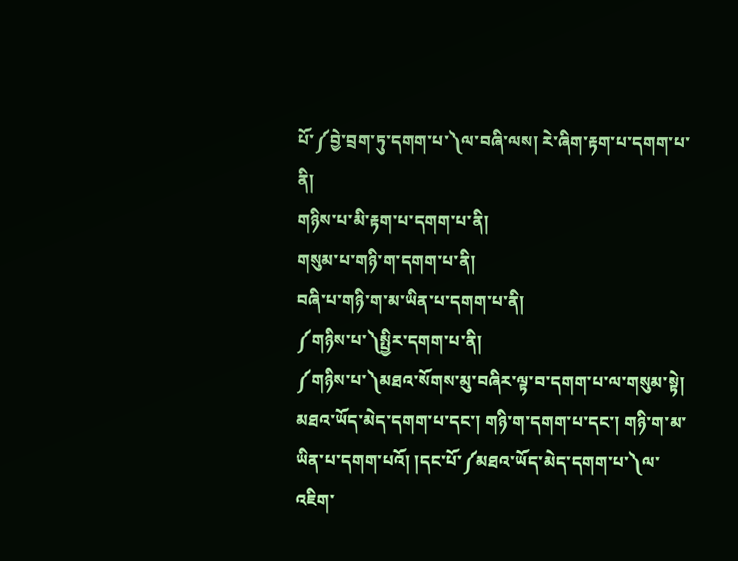པོ་༼བྱེ་བྲག་ཏུ་དགག་པ་༽ལ་བཞི་ལས། རེ་ཞིག་རྟག་པ་དགག་པ་ནི།
གཉིས་པ་མི་རྟག་པ་དགག་པ་ནི།
གསུམ་པ་གཉི་ག་དགག་པ་ནི།
བཞི་པ་གཉི་ག་མ་ཡིན་པ་དགག་པ་ནི།
༼གཉིས་པ་༽སྤྱིར་དགག་པ་ནི།
༼གཉིས་པ་༽མཐའ་སོགས་མུ་བཞིར་ལྟ་བ་དགག་པ་ལ་གསུམ་སྟེ། མཐའ་ཡོད་མེད་དགག་པ་དང་། གཉི་ག་དགག་པ་དང་། གཉི་ག་མ་ཡིན་པ་དགག་པའོ། །དང་པོ་༼མཐའ་ཡོད་མེད་དགག་པ་༽ལ་འཇིག་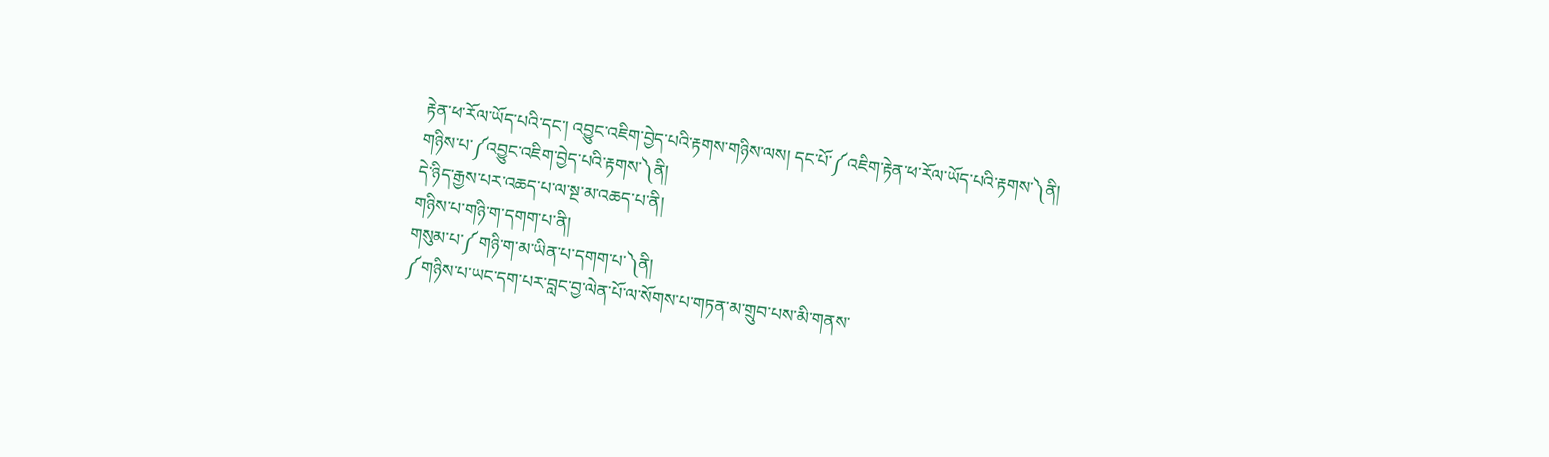རྟེན་ཕ་རོལ་ཡོད་པའི་དང་། འབྱུང་འཇིག་བྱེད་པའི་རྟགས་གཉིས་ལས། དང་པོ་༼འཇིག་རྟེན་ཕ་རོལ་ཡོད་པའི་རྟགས་༽ནི།
གཉིས་པ་༼འབྱུང་འཇིག་བྱེད་པའི་རྟགས་༽ནི།
དེ་ཉིད་རྒྱས་པར་འཆད་པ་ལ་སྔ་མ་འཆད་པ་ནི།
གཉིས་པ་གཉི་ག་དགག་པ་ནི།
གསུམ་པ་༼གཉི་ག་མ་ཡིན་པ་དགག་པ་༽ནི།
༼གཉིས་པ་ཡང་དག་པར་བླང་བྱ་ལེན་པོ་ལ་སོགས་པ་གཏན་མ་གྲུབ་པས་མི་གནས་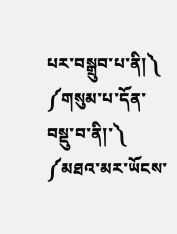པར་བསྒྲུབ་པ་ནི།༽
༼གསུམ་པ་དོན་བསྡུ་བ་ནི།་༽
༼མཐའ་མར་ཡོངས་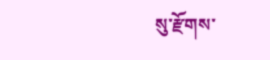སུ་རྫོགས་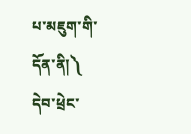པ་མཇུག་གི་དོན་ནི།༽
དེབ་ཕྲེང་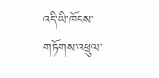འདི་ཡི་ཁོངས་གཏོགས་འཕྲུལ་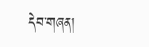དེབ་གཞན།